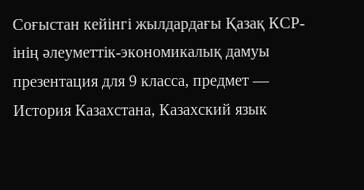Соғыстан кейінгі жылдардағы Қазақ КСР-інің әлеуметтік-экономикалық дамуы презентация для 9 класса, предмет — История Казахстана, Казахский язык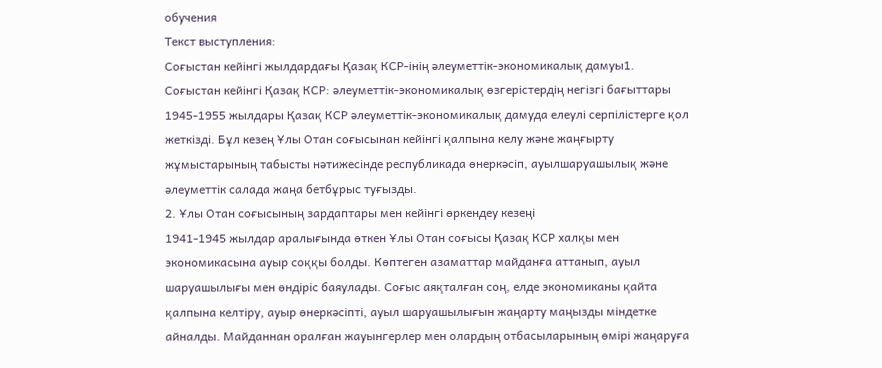обучения
Текст выступления:
Соғыстан кейінгі жылдардағы Қазақ КСР-інің әлеуметтік-экономикалық дамуы1. Соғыстан кейінгі Қазақ КСР: әлеуметтік-экономикалық өзгерістердің негізгі бағыттары
1945-1955 жылдары Қазақ КСР әлеуметтік-экономикалық дамуда елеулі серпілістерге қол жеткізді. Бұл кезең Ұлы Отан соғысынан кейінгі қалпына келу және жаңғырту жұмыстарының табысты нәтижесінде республикада өнеркәсіп, ауылшаруашылық және әлеуметтік салада жаңа бетбұрыс туғызды.
2. Ұлы Отан соғысының зардаптары мен кейінгі өркендеу кезеңі
1941-1945 жылдар аралығында өткен Ұлы Отан соғысы Қазақ КСР халқы мен экономикасына ауыр соққы болды. Көптеген азаматтар майданға аттанып, ауыл шаруашылығы мен өндіріс баяулады. Соғыс аяқталған соң, елде экономиканы қайта қалпына келтіру, ауыр өнеркәсіпті, ауыл шаруашылығын жаңарту маңызды міндетке айналды. Майданнан оралған жауынгерлер мен олардың отбасыларының өмірі жаңаруға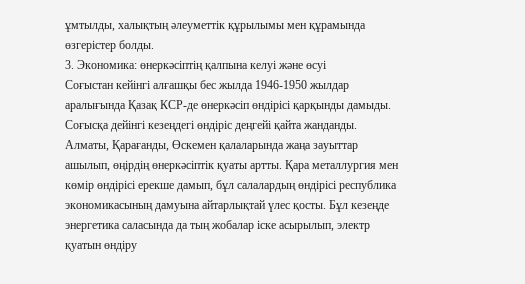ұмтылды, халықтың әлеуметтік құрылымы мен құрамында өзгерістер болды.
3. Экономика: өнеркәсіптің қалпына келуі және өсуі
Соғыстан кейінгі алғашқы бес жылда 1946-1950 жылдар аралығында Қазақ КСР-де өнеркәсіп өндірісі қарқынды дамыды. Соғысқа дейінгі кезеңдегі өндіріс деңгейі қайта жанданды. Алматы, Қарағанды, Өскемен қалаларында жаңа зауыттар ашылып, өңірдің өнеркәсіптік қуаты артты. Қара металлургия мен көмір өндірісі ерекше дамып, бұл салалардың өндірісі республика экономикасының дамуына айтарлықтай үлес қосты. Бұл кезеңде энергетика саласында да тың жобалар іске асырылып, электр қуатын өндіру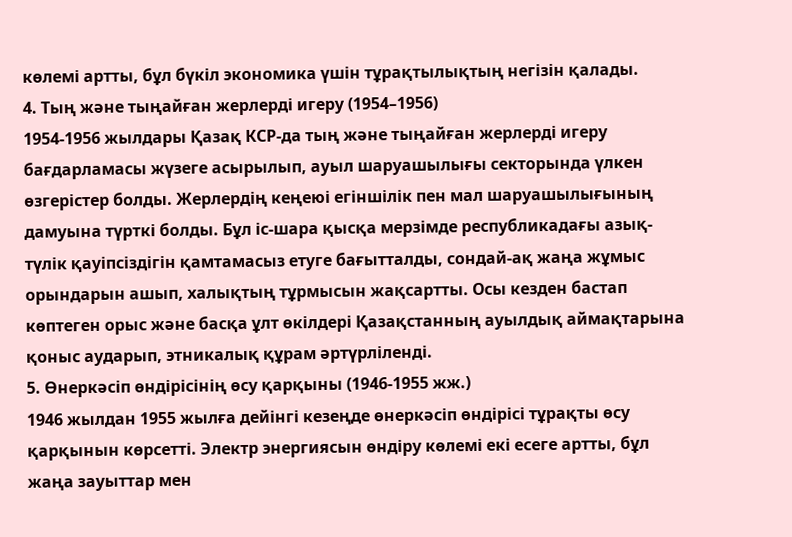көлемі артты, бұл бүкіл экономика үшін тұрақтылықтың негізін қалады.
4. Тың және тыңайған жерлерді игеру (1954–1956)
1954-1956 жылдары Қазақ КСР-да тың және тыңайған жерлерді игеру бағдарламасы жүзеге асырылып, ауыл шаруашылығы секторында үлкен өзгерістер болды. Жерлердің кеңеюі егіншілік пен мал шаруашылығының дамуына түрткі болды. Бұл іс-шара қысқа мерзімде республикадағы азық-түлік қауіпсіздігін қамтамасыз етуге бағытталды, сондай-ақ жаңа жұмыс орындарын ашып, халықтың тұрмысын жақсартты. Осы кезден бастап көптеген орыс және басқа ұлт өкілдері Қазақстанның ауылдық аймақтарына қоныс аударып, этникалық құрам әртүрліленді.
5. Өнеркәсіп өндірісінің өсу қарқыны (1946-1955 жж.)
1946 жылдан 1955 жылға дейінгі кезеңде өнеркәсіп өндірісі тұрақты өсу қарқынын көрсетті. Электр энергиясын өндіру көлемі екі есеге артты, бұл жаңа зауыттар мен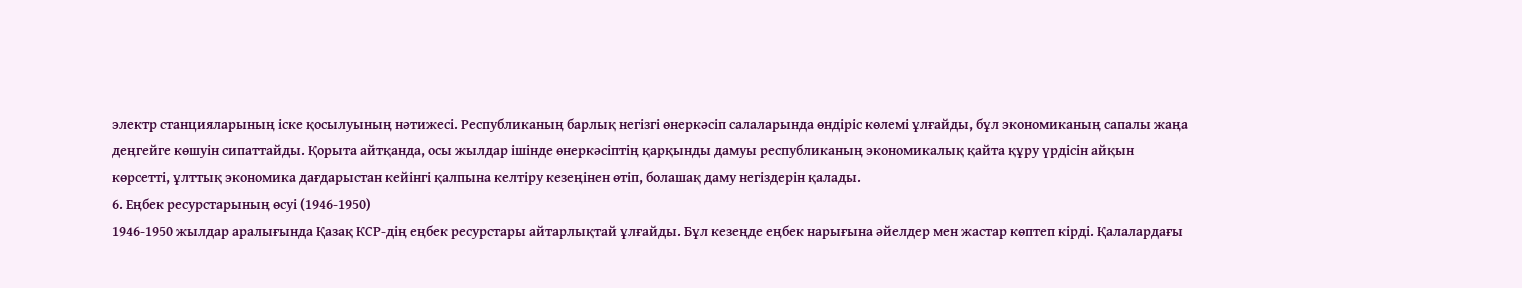электр станцияларының іске қосылуының нәтижесі. Республиканың барлық негізгі өнеркәсіп салаларында өндіріс көлемі ұлғайды, бұл экономиканың сапалы жаңа деңгейге көшуін сипаттайды. Қорыта айтқанда, осы жылдар ішінде өнеркәсіптің қарқынды дамуы республиканың экономикалық қайта құру үрдісін айқын көрсетті, ұлттық экономика дағдарыстан кейінгі қалпына келтіру кезеңінен өтіп, болашақ даму негіздерін қалады.
6. Еңбек ресурстарының өсуі (1946-1950)
1946-1950 жылдар аралығында Қазақ КСР-дің еңбек ресурстары айтарлықтай ұлғайды. Бұл кезеңде еңбек нарығына әйелдер мен жастар көптеп кірді. Қалалардағы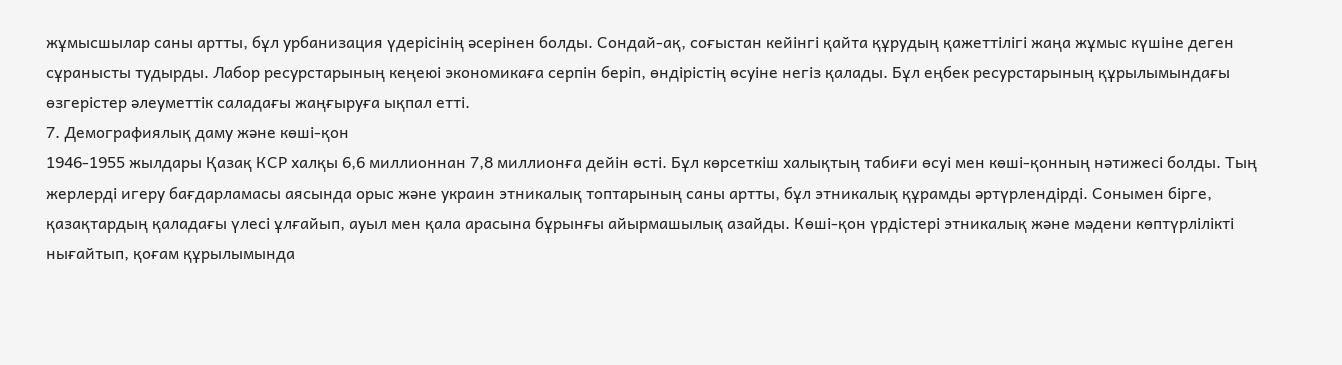жұмысшылар саны артты, бұл урбанизация үдерісінің әсерінен болды. Сондай-ақ, соғыстан кейінгі қайта құрудың қажеттілігі жаңа жұмыс күшіне деген сұранысты тудырды. Лабор ресурстарының кеңеюі экономикаға серпін беріп, өндірістің өсуіне негіз қалады. Бұл еңбек ресурстарының құрылымындағы өзгерістер әлеуметтік саладағы жаңғыруға ықпал етті.
7. Демографиялық даму және көші-қон
1946-1955 жылдары Қазақ КСР халқы 6,6 миллионнан 7,8 миллионға дейін өсті. Бұл көрсеткіш халықтың табиғи өсуі мен көші-қонның нәтижесі болды. Тың жерлерді игеру бағдарламасы аясында орыс және украин этникалық топтарының саны артты, бұл этникалық құрамды әртүрлендірді. Сонымен бірге, қазақтардың қаладағы үлесі ұлғайып, ауыл мен қала арасына бұрынғы айырмашылық азайды. Көші-қон үрдістері этникалық және мәдени көптүрлілікті нығайтып, қоғам құрылымында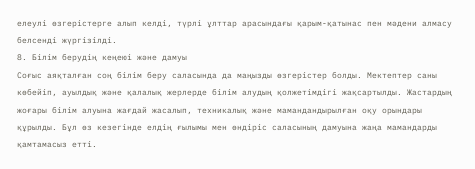елеулі өзгерістерге алып келді, түрлі ұлттар арасындағы қарым-қатынас пен мәдени алмасу белсенді жүргізілді.
8. Білім берудің кеңеюі және дамуы
Соғыс аяқталған соң білім беру саласында да маңызды өзгерістер болды. Мектептер саны көбейіп, ауылдық және қалалық жерлерде білім алудың қолжетімдігі жақсартылды. Жастардың жоғары білім алуына жағдай жасалып, техникалық және мамандандырылған оқу орындары құрылды. Бұл өз кезегінде елдің ғылымы мен өндіріс саласының дамуына жаңа мамандарды қамтамасыз етті.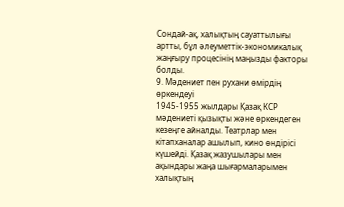Сондай-ақ, халықтың сауаттылығы артты, бұл әлеуметтік-экономикалық жаңғыру процесінің маңызды факторы болды.
9. Мәдениет пен рухани өмірдің өркендеуі
1945-1955 жылдары Қазақ КСР мәдениеті қызықты және өркендеген кезеңге айналды. Театрлар мен кітапханалар ашылып, кино өндірісі күшейді. Қазақ жазушылары мен ақындары жаңа шығармаларымен халықтың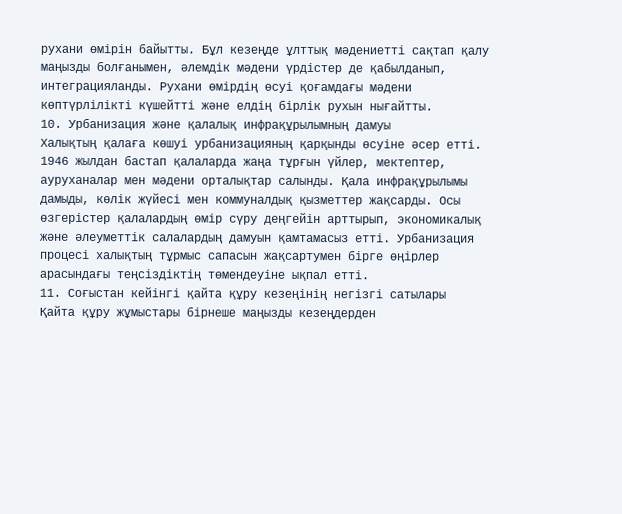рухани өмірін байытты. Бұл кезеңде ұлттық мәдениетті сақтап қалу маңызды болғанымен, әлемдік мәдени үрдістер де қабылданып, интеграцияланды. Рухани өмірдің өсуі қоғамдағы мәдени көптүрлілікті күшейтті және елдің бірлік рухын нығайтты.
10. Урбанизация және қалалық инфрақұрылымның дамуы
Халықтың қалаға көшуі урбанизацияның қарқынды өсуіне әсер етті. 1946 жылдан бастап қалаларда жаңа тұрғын үйлер, мектептер, ауруханалар мен мәдени орталықтар салынды. Қала инфрақұрылымы дамыды, көлік жүйесі мен коммуналдық қызметтер жақсарды. Осы өзгерістер қалалардың өмір сүру деңгейін арттырып, экономикалық және әлеуметтік салалардың дамуын қамтамасыз етті. Урбанизация процесі халықтың тұрмыс сапасын жақсартумен бірге өңірлер арасындағы теңсіздіктің төмендеуіне ықпал етті.
11. Соғыстан кейінгі қайта құру кезеңінің негізгі сатылары
Қайта құру жұмыстары бірнеше маңызды кезеңдерден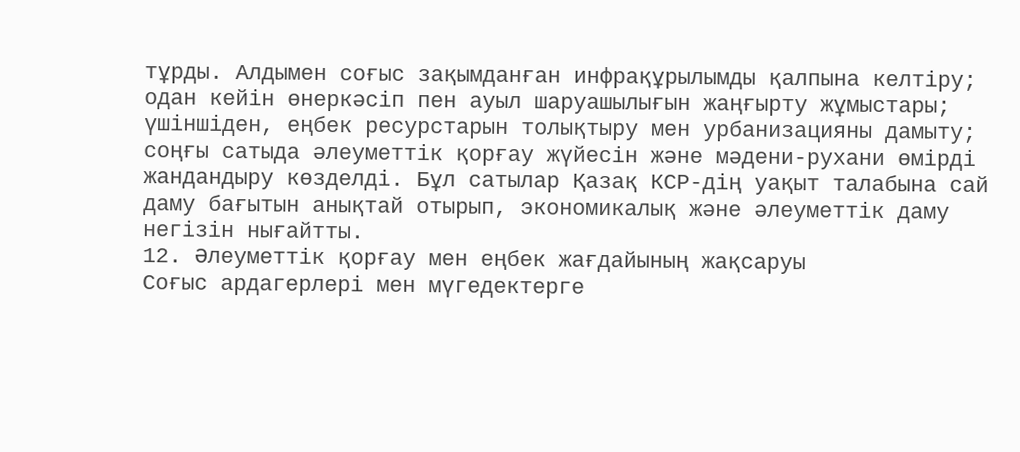тұрды. Алдымен соғыс зақымданған инфрақұрылымды қалпына келтіру; одан кейін өнеркәсіп пен ауыл шаруашылығын жаңғырту жұмыстары; үшіншіден, еңбек ресурстарын толықтыру мен урбанизацияны дамыту; соңғы сатыда әлеуметтік қорғау жүйесін және мәдени-рухани өмірді жандандыру көзделді. Бұл сатылар Қазақ КСР-дің уақыт талабына сай даму бағытын анықтай отырып, экономикалық және әлеуметтік даму негізін нығайтты.
12. Әлеуметтік қорғау мен еңбек жағдайының жақсаруы
Соғыс ардагерлері мен мүгедектерге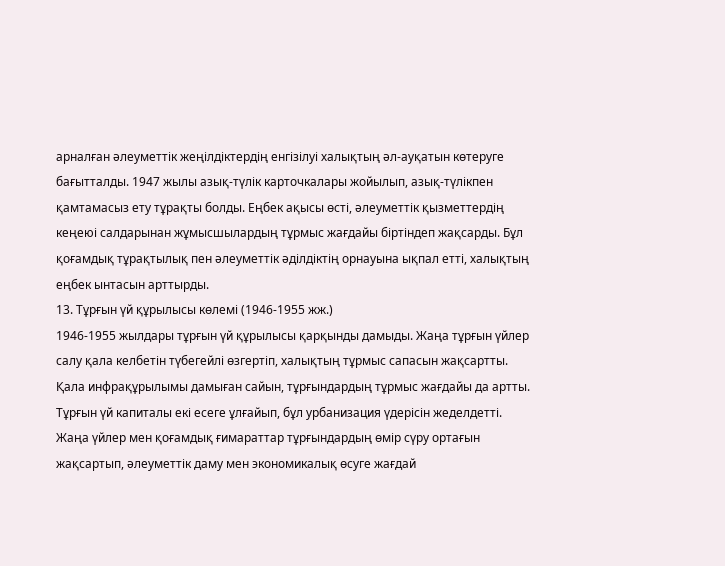арналған әлеуметтік жеңілдіктердің енгізілуі халықтың әл-ауқатын көтеруге бағытталды. 1947 жылы азық-түлік карточкалары жойылып, азық-түлікпен қамтамасыз ету тұрақты болды. Еңбек ақысы өсті, әлеуметтік қызметтердің кеңеюі салдарынан жұмысшылардың тұрмыс жағдайы біртіндеп жақсарды. Бұл қоғамдық тұрақтылық пен әлеуметтік әділдіктің орнауына ықпал етті, халықтың еңбек ынтасын арттырды.
13. Тұрғын үй құрылысы көлемі (1946-1955 жж.)
1946-1955 жылдары тұрғын үй құрылысы қарқынды дамыды. Жаңа тұрғын үйлер салу қала келбетін түбегейлі өзгертіп, халықтың тұрмыс сапасын жақсартты. Қала инфрақұрылымы дамыған сайын, тұрғындардың тұрмыс жағдайы да артты. Тұрғын үй капиталы екі есеге ұлғайып, бұл урбанизация үдерісін жеделдетті. Жаңа үйлер мен қоғамдық ғимараттар тұрғындардың өмір сүру ортағын жақсартып, әлеуметтік даму мен экономикалық өсуге жағдай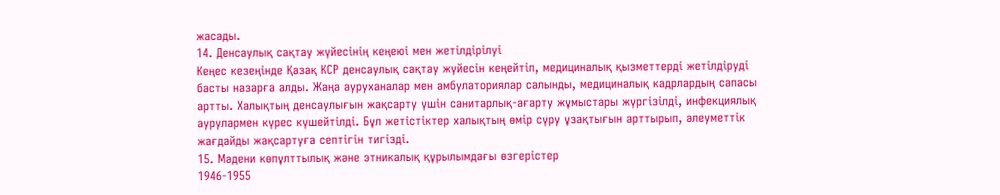жасады.
14. Денсаулық сақтау жүйесінің кеңеюі мен жетілдірілуі
Кеңес кезеңінде Қазақ КСР денсаулық сақтау жүйесін кеңейтіп, медициналық қызметтерді жетілдіруді басты назарға алды. Жаңа ауруханалар мен амбулаториялар салынды, медициналық кадрлардың сапасы артты. Халықтың денсаулығын жақсарту үшін санитарлық-ағарту жұмыстары жүргізілді, инфекциялық аурулармен күрес күшейтілді. Бұл жетістіктер халықтың өмір сүру ұзақтығын арттырып, әлеуметтік жағдайды жақсартуға септігін тигізді.
15. Мәдени көпұлттылық және этникалық құрылымдағы өзгерістер
1946-1955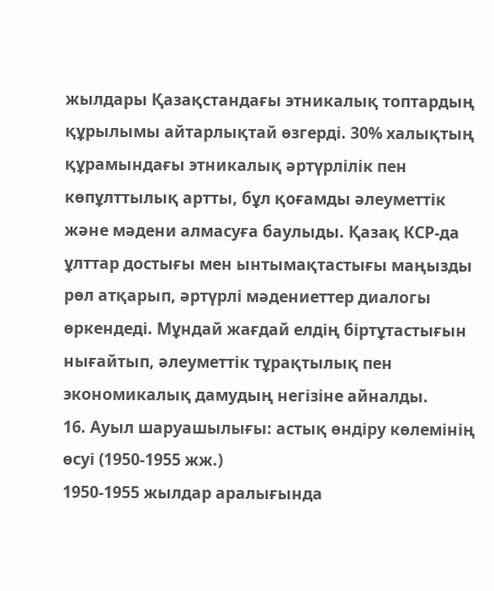жылдары Қазақстандағы этникалық топтардың құрылымы айтарлықтай өзгерді. 30% халықтың құрамындағы этникалық әртүрлілік пен көпұлттылық артты, бұл қоғамды әлеуметтік және мәдени алмасуға баулыды. Қазақ КСР-да ұлттар достығы мен ынтымақтастығы маңызды рөл атқарып, әртүрлі мәдениеттер диалогы өркендеді. Мұндай жағдай елдің біртұтастығын нығайтып, әлеуметтік тұрақтылық пен экономикалық дамудың негізіне айналды.
16. Ауыл шаруашылығы: астық өндіру көлемінің өсуі (1950-1955 жж.)
1950-1955 жылдар аралығында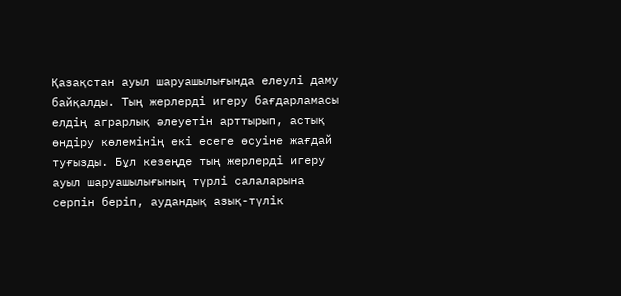Қазақстан ауыл шаруашылығында елеулі даму байқалды. Тың жерлерді игеру бағдарламасы елдің аграрлық әлеуетін арттырып, астық өндіру көлемінің екі есеге өсуіне жағдай туғызды. Бұл кезеңде тың жерлерді игеру ауыл шаруашылығының түрлі салаларына серпін беріп, аудандық азық-түлік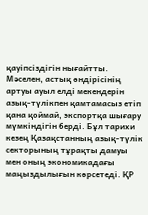қауіпсіздігін нығайтты. Мәселен, астық өндірісінің артуы ауыл елді мекендерін азық-түлікпен қамтамасыз етіп қана қоймай, экспортқа шығару мүмкіндігін берді. Бұл тарихи кезең Қазақстанның азық-түлік секторының тұрақты дамуы мен оның экономикадағы маңыздылығын көрсетеді. ҚР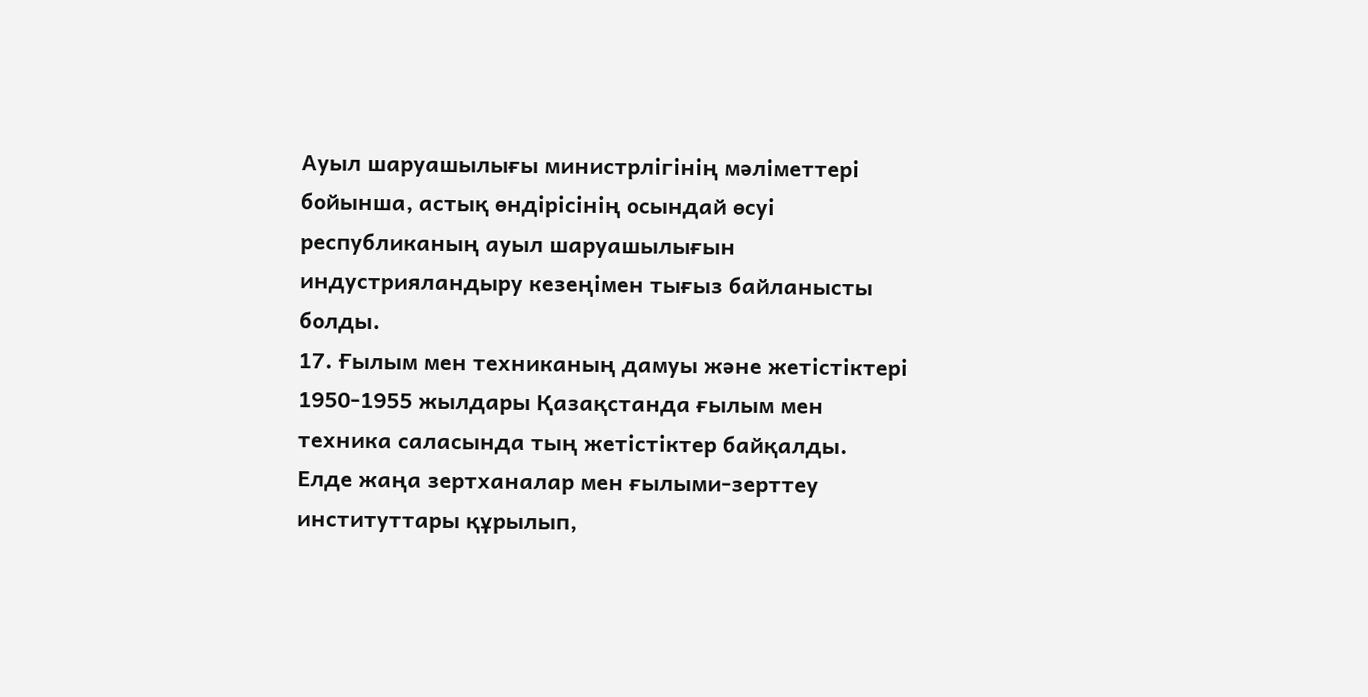Ауыл шаруашылығы министрлігінің мәліметтері бойынша, астық өндірісінің осындай өсуі республиканың ауыл шаруашылығын индустрияландыру кезеңімен тығыз байланысты болды.
17. Ғылым мен техниканың дамуы және жетістіктері
1950-1955 жылдары Қазақстанда ғылым мен техника саласында тың жетістіктер байқалды. Елде жаңа зертханалар мен ғылыми-зерттеу институттары құрылып,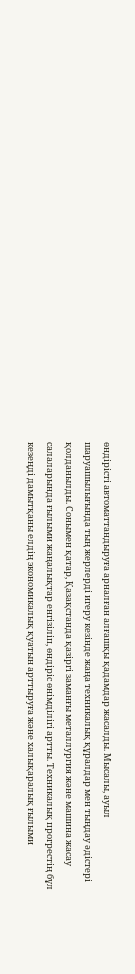өндірісті автоматтандыруға арналған алғашқы қадамдар жасалды. Мысалы, ауыл шаруашылығында тың жерлерді игеру кезінде жаңа техникалық құралдар мен тыңдау әдістері қолданылды. Сонымен қатар, Қазақстанда қазіргі заманғы металлургия және машина жасау салаларында ғылыми жаңалықтар енгізіліп, өндіріс өнімділігі артты. Техникалық прогрестің бұл кезеңді дамытқаны елдің экономикалық қуатын арттыруға және халықаралық ғылыми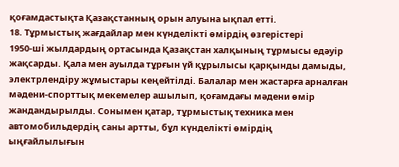қоғамдастықта Қазақстанның орын алуына ықпал етті.
18. Тұрмыстық жағдайлар мен күнделікті өмірдің өзгерістері
1950-ші жылдардың ортасында Қазақстан халқының тұрмысы едәуір жақсарды. Қала мен ауылда тұрғын үй құрылысы қарқынды дамыды, электрлендіру жұмыстары кеңейтілді. Балалар мен жастарға арналған мәдени-спорттық мекемелер ашылып, қоғамдағы мәдени өмір жандандырылды. Сонымен қатар, тұрмыстық техника мен автомобильдердің саны артты, бұл күнделікті өмірдің ыңғайлылығын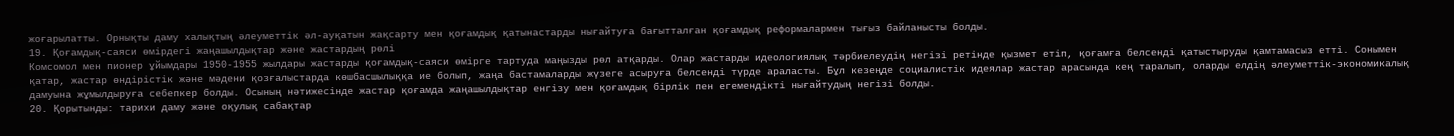жоғарылатты. Орнықты даму халықтың әлеуметтік әл-ауқатын жақсарту мен қоғамдық қатынастарды нығайтуға бағытталған қоғамдық реформалармен тығыз байланысты болды.
19. Қоғамдық-саяси өмірдегі жаңашылдықтар және жастардың рөлі
Комсомол мен пионер ұйымдары 1950-1955 жылдары жастарды қоғамдық-саяси өмірге тартуда маңызды рөл атқарды. Олар жастарды идеологиялық тәрбиелеудің негізі ретінде қызмет етіп, қоғамға белсенді қатыстыруды қамтамасыз етті. Сонымен қатар, жастар өндірістік және мәдени қозғалыстарда көшбасшылыққа ие болып, жаңа бастамаларды жүзеге асыруға белсенді түрде араласты. Бұл кезеңде социалистік идеялар жастар арасында кең таралып, оларды елдің әлеуметтік-экономикалық дамуына жұмылдыруға себепкер болды. Осының нәтижесінде жастар қоғамда жаңашылдықтар енгізу мен қоғамдық бірлік пен егемендікті нығайтудың негізі болды.
20. Қорытынды: тарихи даму және оқулық сабақтар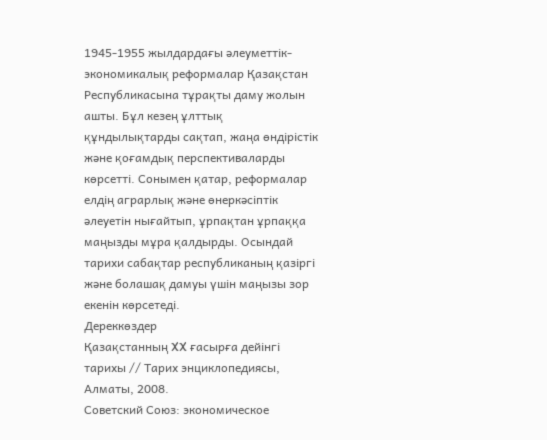1945-1955 жылдардағы әлеуметтік-экономикалық реформалар Қазақстан Республикасына тұрақты даму жолын ашты. Бұл кезең ұлттық құндылықтарды сақтап, жаңа өндірістік және қоғамдық перспективаларды көрсетті. Сонымен қатар, реформалар елдің аграрлық және өнеркәсіптік әлеуетін нығайтып, ұрпақтан ұрпаққа маңызды мұра қалдырды. Осындай тарихи сабақтар республиканың қазіргі және болашақ дамуы үшін маңызы зор екенін көрсетеді.
Дереккөздер
Қазақстанның XX ғасырға дейінгі тарихы // Тарих энциклопедиясы, Алматы, 2008.
Советский Союз: экономическое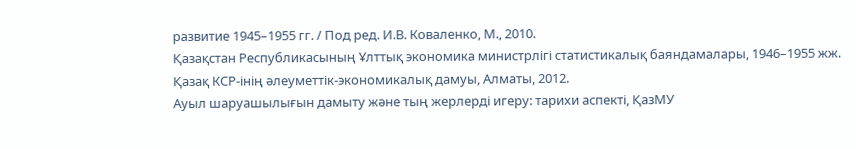развитие 1945–1955 гг. / Под ред. И.В. Коваленко, М., 2010.
Қазақстан Республикасының Ұлттық экономика министрлігі статистикалық баяндамалары, 1946–1955 жж.
Қазақ КСР-інің әлеуметтік-экономикалық дамуы, Алматы, 2012.
Ауыл шаруашылығын дамыту және тың жерлерді игеру: тарихи аспекті, ҚазМУ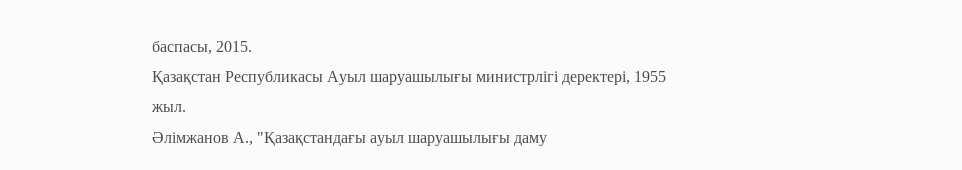баспасы, 2015.
Қазақстан Республикасы Ауыл шаруашылығы министрлігі деректері, 1955 жыл.
Әлімжанов А., "Қазақстандағы ауыл шаруашылығы даму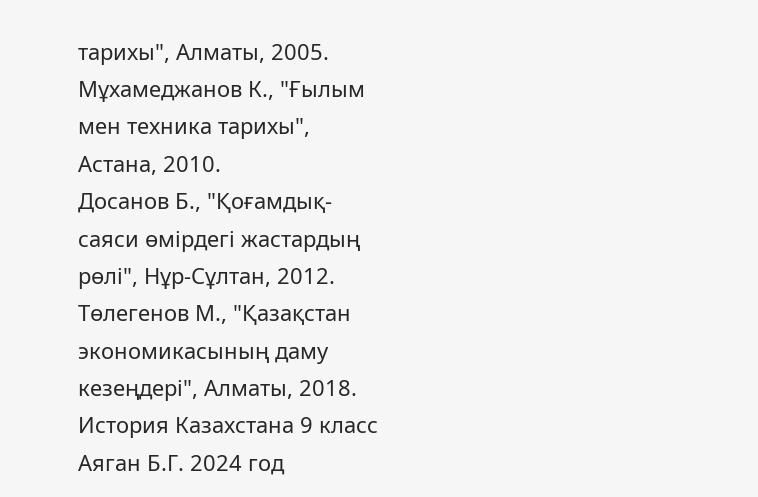тарихы", Алматы, 2005.
Мұхамеджанов К., "Ғылым мен техника тарихы", Астана, 2010.
Досанов Б., "Қоғамдық-саяси өмірдегі жастардың рөлі", Нұр-Сұлтан, 2012.
Төлегенов М., "Қазақстан экономикасының даму кезеңдері", Алматы, 2018.
История Казахстана 9 класс Аяган Б.Г. 2024 год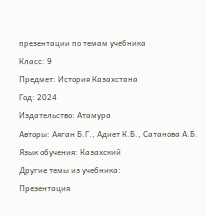презентации по темам учебника
Класс: 9
Предмет: История Казахстана
Год: 2024
Издательство: Атамура
Авторы: Аяган Б.Г., Адиет К.Б., Сатанова А.Б.
Язык обучения: Казахский
Другие темы из учебника:
Презентация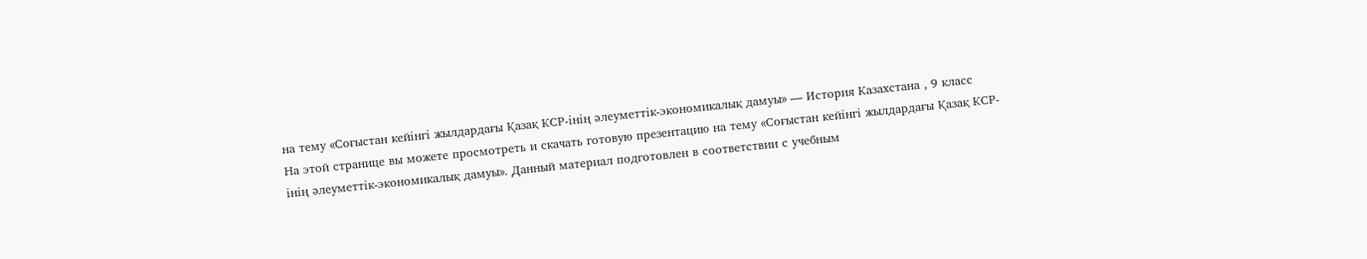на тему «Соғыстан кейінгі жылдардағы Қазақ КСР-інің әлеуметтік-экономикалық дамуы» — История Казахстана , 9 класс
На этой странице вы можете просмотреть и скачать готовую презентацию на тему «Соғыстан кейінгі жылдардағы Қазақ КСР-інің әлеуметтік-экономикалық дамуы». Данный материал подготовлен в соответствии с учебным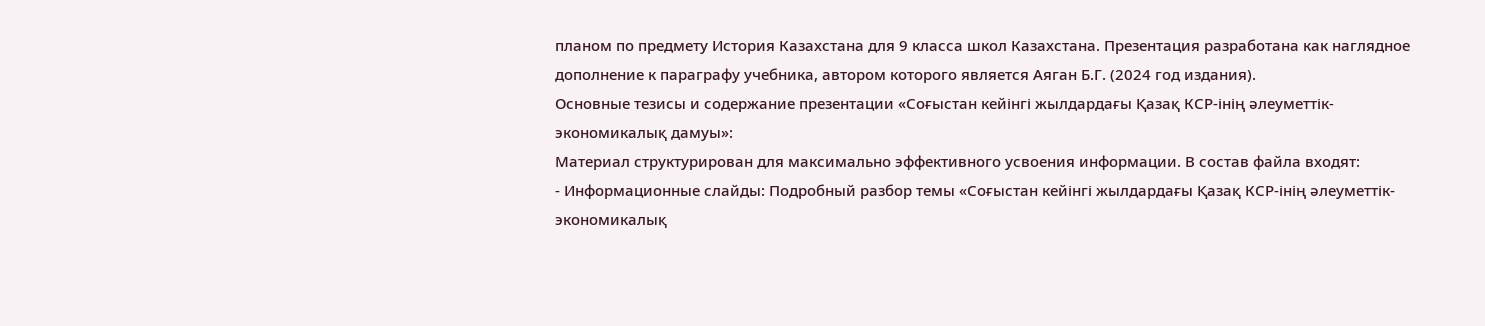планом по предмету История Казахстана для 9 класса школ Казахстана. Презентация разработана как наглядное дополнение к параграфу учебника, автором которого является Аяган Б.Г. (2024 год издания).
Основные тезисы и содержание презентации «Соғыстан кейінгі жылдардағы Қазақ КСР-інің әлеуметтік-экономикалық дамуы»:
Материал структурирован для максимально эффективного усвоения информации. В состав файла входят:
- Информационные слайды: Подробный разбор темы «Соғыстан кейінгі жылдардағы Қазақ КСР-інің әлеуметтік-экономикалық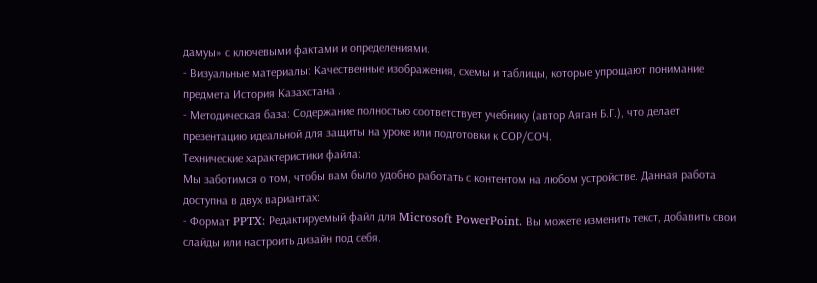дамуы» с ключевыми фактами и определениями.
- Визуальные материалы: Качественные изображения, схемы и таблицы, которые упрощают понимание предмета История Казахстана .
- Методическая база: Содержание полностью соответствует учебнику (автор Аяган Б.Г.), что делает презентацию идеальной для защиты на уроке или подготовки к СОР/СОЧ.
Технические характеристики файла:
Мы заботимся о том, чтобы вам было удобно работать с контентом на любом устройстве. Данная работа доступна в двух вариантах:
- Формат PPTX: Редактируемый файл для Microsoft PowerPoint. Вы можете изменить текст, добавить свои слайды или настроить дизайн под себя.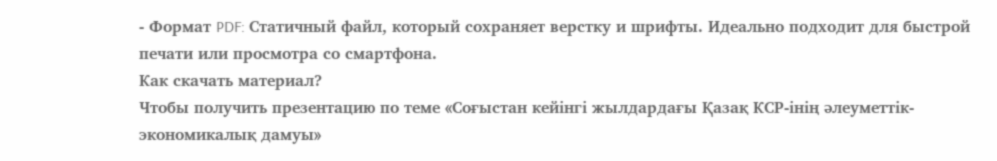- Формат PDF: Статичный файл, который сохраняет верстку и шрифты. Идеально подходит для быстрой печати или просмотра со смартфона.
Как скачать материал?
Чтобы получить презентацию по теме «Соғыстан кейінгі жылдардағы Қазақ КСР-інің әлеуметтік-экономикалық дамуы»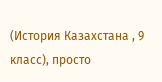(История Казахстана , 9 класс), просто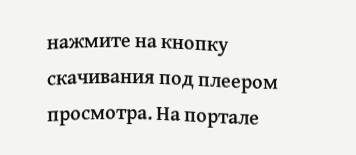нажмите на кнопку скачивания под плеером просмотра. На портале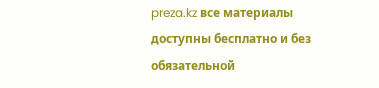preza.kz все материалы доступны бесплатно и без обязательной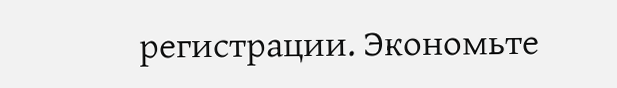регистрации. Экономьте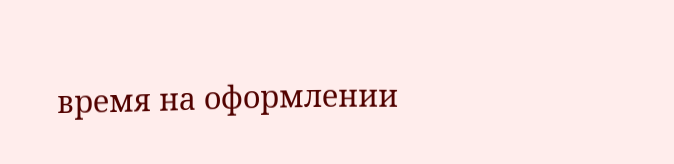время на оформлении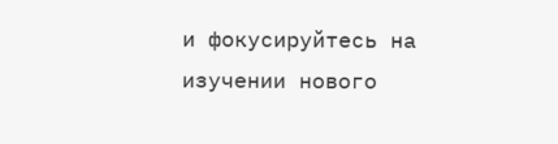и фокусируйтесь на изучении нового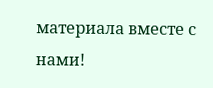материала вместе с нами!